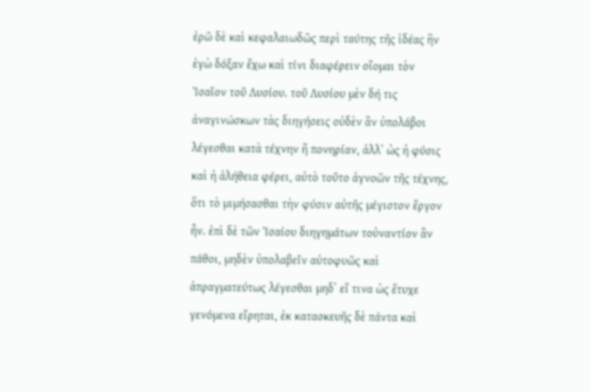ἐρῶ δὲ καὶ κεφαλαιωδῶς περὶ ταύτης τῆς ἰδέας ἣν ἐγὼ δόξαν ἔχω καὶ τίνι διαφέρειν οἴομαι τὸν Ἰσαῖον τοῦ Λυσίου. τοῦ Λυσίου μὲν δή τις ἀναγινώσκων τὰς διηγήσεις οὐδὲν ἂν ὑπολάβοι λέγεσθαι κατὰ τέχνην ἢ πονηρίαν, ἀλλʼ ὡς ἡ φύσις καὶ ἡ ἀλήθεια φέρει, αὐτὸ τοῦτο ἀγνοῶν τῆς τέχνης, ὅτι τὸ μιμήσασθαι τὴν φύσιν αὐτῆς μέγιστον ἔργον ἦν. ἐπὶ δὲ τῶν Ἰσαίου διηγημάτων τοὐναντίον ἂν πάθοι, μηδὲν ὑπολαβεῖν αὐτοφυῶς καὶ ἀπραγματεύτως λέγεσθαι μηδʼ εἴ τινα ὡς ἔτυχε γενόμενα εἴρηται, ἐκ κατασκευῆς δὲ πάντα καὶ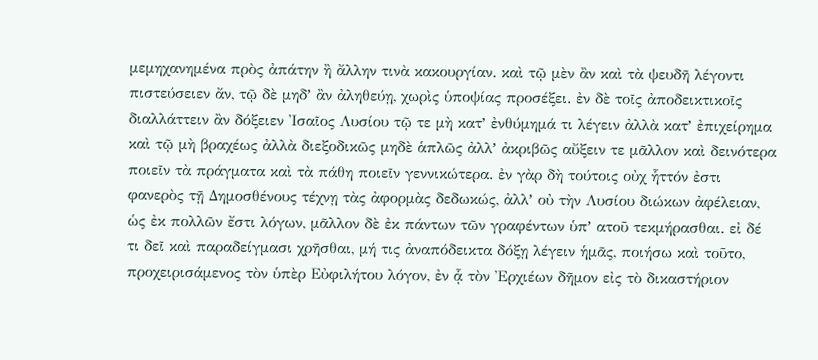μεμηχανημένα πρὸς ἀπάτην ἢ ἄλλην τινὰ κακουργίαν. καὶ τῷ μὲν ἂν καὶ τὰ ψευδῆ λέγοντι πιστεύσειεν ἄν, τῷ δὲ μηδʼ ἂν ἀληθεύῃ, χωρὶς ὑποψίας προσέξει. ἐν δὲ τοῖς ἀποδεικτικοῖς διαλλάττειν ἂν δόξειεν Ἰσαῖος Λυσίου τῷ τε μὴ κατʼ ἐνθύμημά τι λέγειν ἀλλὰ κατʼ ἐπιχείρημα καὶ τῷ μὴ βραχέως ἀλλὰ διεξοδικῶς μηδὲ ἁπλῶς ἀλλʼ ἀκριβῶς αὔξειν τε μᾶλλον καὶ δεινότερα ποιεῖν τὰ πράγματα καὶ τὰ πάθη ποιεῖν γεννικώτερα. ἐν γὰρ δὴ τούτοις οὐχ ἧττόν ἐστι φανερὸς τῇ Δημοσθένους τέχνῃ τὰς ἀφορμὰς δεδωκώς, ἀλλʼ οὐ τὴν Λυσίου διώκων ἀφέλειαν, ὡς ἐκ πολλῶν ἔστι λόγων, μᾶλλον δὲ ἐκ πάντων τῶν γραφέντων ὑπʼ ατοῦ τεκμήρασθαι. εἰ δέ τι δεῖ καὶ παραδείγμασι χρῆσθαι, μή τις ἀναπόδεικτα δόξῃ λέγειν ἡμᾶς, ποιήσω καὶ τοῦτο, προχειρισάμενος τὸν ὑπὲρ Εὐφιλήτου λόγον, ἐν ᾇ τὸν Ἐρχιέων δῆμον εἰς τὸ δικαστήριον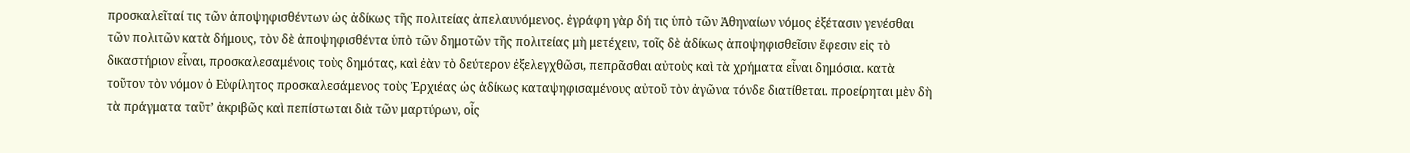προσκαλεῖταί τις τῶν ἀποψηφισθέντων ὡς ἀδίκως τῆς πολιτείας ἀπελαυνόμενος. ἐγράφη γὰρ δή τις ὑπὸ τῶν Ἀθηναίων νόμος ἐξέτασιν γενέσθαι τῶν πολιτῶν κατὰ δήμους, τὸν δὲ ἀποψηφισθέντα ὑπὸ τῶν δημοτῶν τῆς πολιτείας μὴ μετέχειν, τοῖς δὲ ἀδίκως ἀποψηφισθεῖσιν ἔφεσιν εἰς τὸ δικαστήριον εἶναι, προσκαλεσαμένοις τοὺς δημότας, καὶ ἐὰν τὸ δεύτερον ἐξελεγχθῶσι, πεπρᾶσθαι αὐτοὺς καὶ τὰ χρήματα εἶναι δημόσια. κατὰ τοῦτον τὸν νόμον ὁ Εὐφίλητος προσκαλεσάμενος τοὺς Ἐρχιέας ὡς ἀδίκως καταψηφισαμένους αὐτοῦ τὸν ἀγῶνα τόνδε διατίθεται. προείρηται μὲν δὴ τὰ πράγματα ταῦτʼ ἀκριβῶς καὶ πεπίστωται διὰ τῶν μαρτύρων, οἷς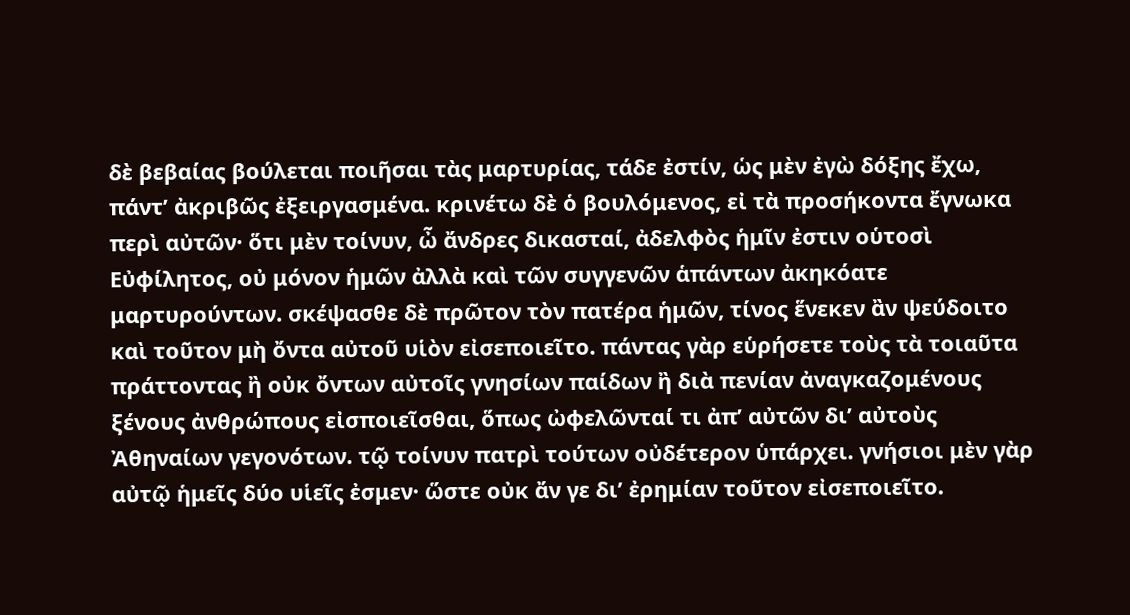δὲ βεβαίας βούλεται ποιῆσαι τὰς μαρτυρίας, τάδε ἐστίν, ὡς μὲν ἐγὼ δόξης ἔχω, πάντʼ ἀκριβῶς ἐξειργασμένα. κρινέτω δὲ ὁ βουλόμενος, εἰ τὰ προσήκοντα ἔγνωκα περὶ αὐτῶν· ὅτι μὲν τοίνυν, ὦ ἄνδρες δικασταί, ἀδελφὸς ἡμῖν ἐστιν οὑτοσὶ Εὐφίλητος, οὐ μόνον ἡμῶν ἀλλὰ καὶ τῶν συγγενῶν ἁπάντων ἀκηκόατε μαρτυρούντων. σκέψασθε δὲ πρῶτον τὸν πατέρα ἡμῶν, τίνος ἕνεκεν ἂν ψεύδοιτο καὶ τοῦτον μὴ ὄντα αὐτοῦ υἱὸν εἰσεποιεῖτο. πάντας γὰρ εὑρήσετε τοὺς τὰ τοιαῦτα πράττοντας ἢ οὐκ ὄντων αὐτοῖς γνησίων παίδων ἢ διὰ πενίαν ἀναγκαζομένους ξένους ἀνθρώπους εἰσποιεῖσθαι, ὅπως ὠφελῶνταί τι ἀπʼ αὐτῶν διʼ αὐτοὺς Ἀθηναίων γεγονότων. τῷ τοίνυν πατρὶ τούτων οὐδέτερον ὑπάρχει. γνήσιοι μὲν γὰρ αὐτῷ ἡμεῖς δύο υἱεῖς ἐσμεν· ὥστε οὐκ ἄν γε διʼ ἐρημίαν τοῦτον εἰσεποιεῖτο.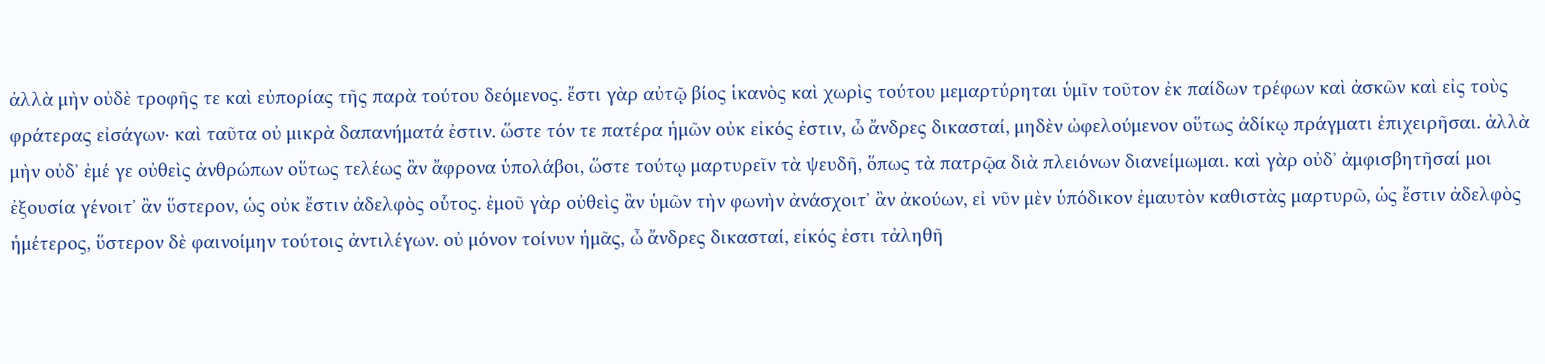ἀλλὰ μὴν οὐδὲ τροφῆς τε καὶ εὐπορίας τῆς παρὰ τούτου δεόμενος. ἔστι γὰρ αὐτῷ βίος ἱκανὸς καὶ χωρὶς τούτου μεμαρτύρηται ὑμῖν τοῦτον ἐκ παίδων τρέφων καὶ ἀσκῶν καὶ εἰς τοὺς φράτερας εἰσάγων· καὶ ταῦτα οὐ μικρὰ δαπανήματά ἐστιν. ὥστε τόν τε πατέρα ἡμῶν οὐκ εἰκός ἐστιν, ὦ ἄνδρες δικασταί, μηδὲν ὠφελούμενον οὕτως ἀδίκῳ πράγματι ἐπιχειρῆσαι. ἀλλὰ μὴν οὐδʼ ἐμέ γε οὐθεὶς ἀνθρώπων οὕτως τελέως ἂν ἄφρονα ὑπολάβοι, ὥστε τούτῳ μαρτυρεῖν τὰ ψευδῆ, ὅπως τὰ πατρῷα διὰ πλειόνων διανείμωμαι. καὶ γὰρ οὐδʼ ἀμφισβητῆσαί μοι ἐξουσία γένοιτʼ ἂν ὕστερον, ὡς οὐκ ἔστιν ἀδελφὸς οὗτος. ἐμοῦ γὰρ οὐθεὶς ἂν ὑμῶν τὴν φωνὴν ἀνάσχοιτʼ ἂν ἀκούων, εἰ νῦν μὲν ὑπόδικον ἐμαυτὸν καθιστὰς μαρτυρῶ, ὡς ἔστιν ἀδελφὸς ἡμέτερος, ὕστερον δὲ φαινοίμην τούτοις ἀντιλέγων. οὐ μόνον τοίνυν ἡμᾶς, ὦ ἄνδρες δικασταί, εἰκός ἐστι τἀληθῆ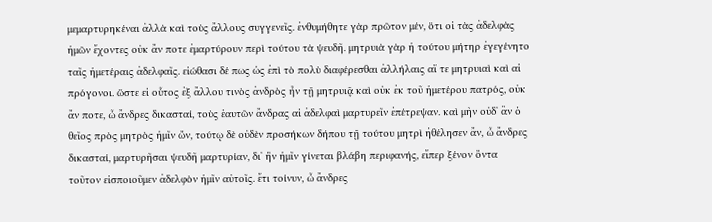μεμαρτυρηκέναι ἀλλὰ καὶ τοὺς ἄλλους συγγενεῖς. ἐνθυμήθητε γὰρ πρῶτον μέν, ὅτι οἱ τὰς ἀδελφὰς ἡμῶν ἔχοντες οὐκ ἄν ποτε ἐμαρτύρουν περὶ τούτου τὰ ψευδῆ. μητρυιὰ γὰρ ἡ τούτου μήτηρ ἐγεγένητο ταῖς ἡμετέραις ἀδελφαῖς. εἰώθασι δέ πως ὡς ἐπὶ τὸ πολὺ διαφέρεσθαι ἀλλήλαις αἵ τε μητρυιαὶ καὶ αἱ πρόγονοι. ὥστε εἰ οὗτος ἐξ ἄλλου τινὸς ἀνδρὸς ἦν τῇ μητρυιᾷ καὶ οὐκ ἐκ τοῦ ἡμετέρου πατρός, οὐκ ἄν ποτε, ὦ ἄνδρες δικασταί, τοὺς ἑαυτῶν ἄνδρας αἱ ἀδελφαὶ μαρτυρεῖν ἐπέτρεψαν. καὶ μὴν οὐδʼ ἂν ὁ θεῖος πρὸς μητρὸς ἡμῖν ὤν, τούτῳ δὲ οὐδὲν προσήκων δήπου τῇ τούτου μητρὶ ἠθέλησεν ἄν, ὦ ἄνδρες δικασταί, μαρτυρῆσαι ψευδῆ μαρτυρίαν, διʼ ἣν ἡμῖν γίνεται βλάβη περιφανής, εἴπερ ξένον ὄντα τοῦτον εἰσποιοῦμεν ἀδελφὸν ἡμῖν αὐτοῖς. ἔτι τοίνυν, ὦ ἄνδρες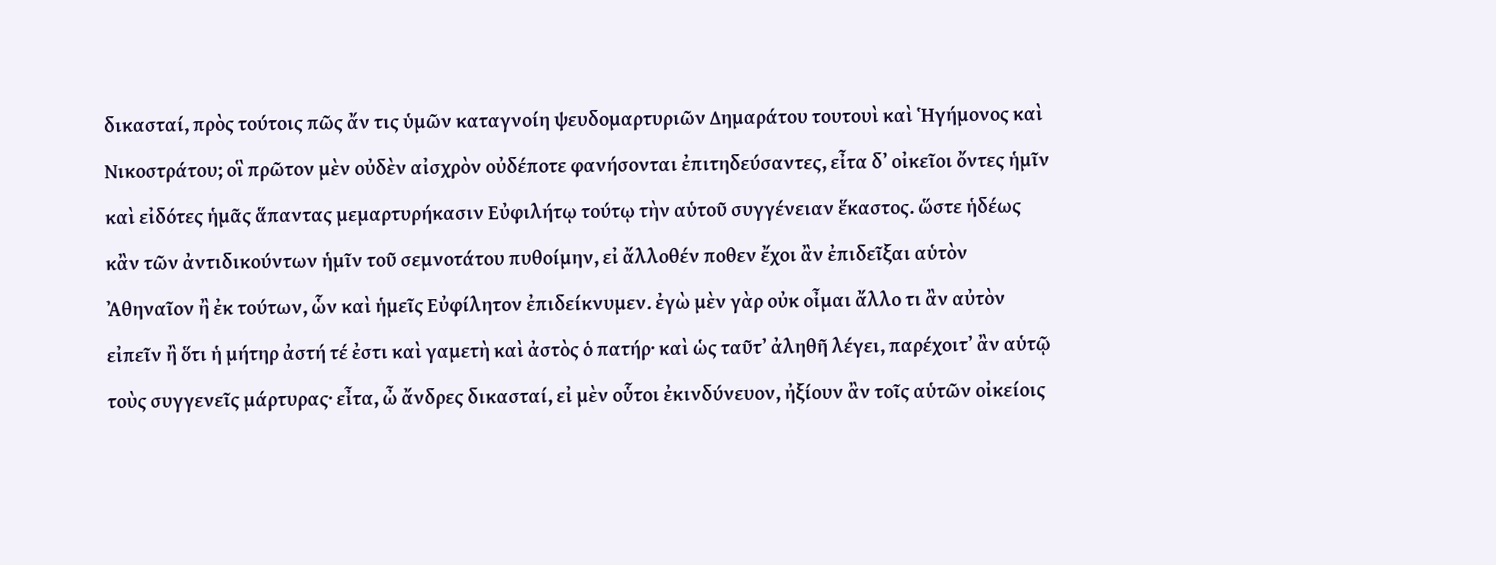δικασταί, πρὸς τούτοις πῶς ἄν τις ὑμῶν καταγνοίη ψευδομαρτυριῶν Δημαράτου τουτουὶ καὶ Ἡγήμονος καὶ Νικοστράτου; οἳ πρῶτον μὲν οὐδὲν αἰσχρὸν οὐδέποτε φανήσονται ἐπιτηδεύσαντες, εἶτα δʼ οἰκεῖοι ὄντες ἡμῖν καὶ εἰδότες ἡμᾶς ἅπαντας μεμαρτυρήκασιν Εὐφιλήτῳ τούτῳ τὴν αὑτοῦ συγγένειαν ἕκαστος. ὥστε ἡδέως κἂν τῶν ἀντιδικούντων ἡμῖν τοῦ σεμνοτάτου πυθοίμην, εἰ ἄλλοθέν ποθεν ἔχοι ἂν ἐπιδεῖξαι αὑτὸν Ἀθηναῖον ἢ ἐκ τούτων, ὧν καὶ ἡμεῖς Εὐφίλητον ἐπιδείκνυμεν. ἐγὼ μὲν γὰρ οὐκ οἶμαι ἄλλο τι ἂν αὐτὸν εἰπεῖν ἢ ὅτι ἡ μήτηρ ἀστή τέ ἐστι καὶ γαμετὴ καὶ ἀστὸς ὁ πατήρ· καὶ ὡς ταῦτʼ ἀληθῆ λέγει, παρέχοιτʼ ἂν αὑτῷ τοὺς συγγενεῖς μάρτυρας· εἶτα, ὦ ἄνδρες δικασταί, εἰ μὲν οὗτοι ἐκινδύνευον, ἠξίουν ἂν τοῖς αὑτῶν οἰκείοις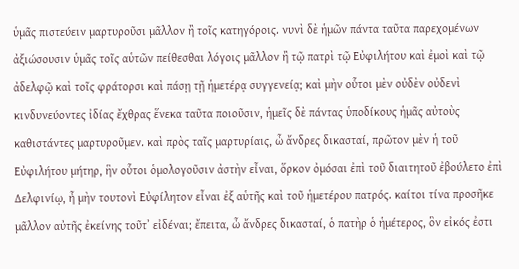ὑμᾶς πιστεύειν μαρτυροῦσι μᾶλλον ἢ τοῖς κατηγόροις. νυνὶ δὲ ἡμῶν πάντα ταῦτα παρεχομένων ἀξιώσουσιν ὑμᾶς τοῖς αὑτῶν πείθεσθαι λόγοις μᾶλλον ἢ τῷ πατρὶ τῷ Εὐφιλήτου καὶ ἐμοὶ καὶ τῷ ἀδελφῷ καὶ τοῖς φράτορσι καὶ πάσῃ τῇ ἡμετέρᾳ συγγενείᾳ; καὶ μὴν οὗτοι μὲν οὐδὲν οὐδενὶ κινδυνεύοντες ἰδίας ἔχθρας ἕνεκα ταῦτα ποιοῦσιν, ἡμεῖς δὲ πάντας ὑποδίκους ἡμᾶς αὐτοὺς καθιστάντες μαρτυροῦμεν. καὶ πρὸς ταῖς μαρτυρίαις, ὦ ἄνδρες δικασταί, πρῶτον μὲν ἡ τοῦ Εὐφιλήτου μήτηρ, ἣν οὗτοι ὁμολογοῦσιν ἀστὴν εἶναι, ὅρκον ὀμόσαι ἐπὶ τοῦ διαιτητοῦ ἐβούλετο ἐπὶ Δελφινίῳ, ἦ μὴν τουτονὶ Εὐφίλητον εἶναι ἐξ αὑτῆς καὶ τοῦ ἡμετέρου πατρός. καίτοι τίνα προσῆκε μᾶλλον αὐτῆς ἐκείνης τοῦτʼ εἰδέναι; ἔπειτα, ὦ ἄνδρες δικασταί, ὁ πατὴρ ὁ ἡμέτερος, ὃν εἰκός ἐστι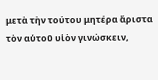μετὰ τὴν τούτου μητέρα ἄριστα τὸν αὑτοῦ υἱὸν γινώσκειν,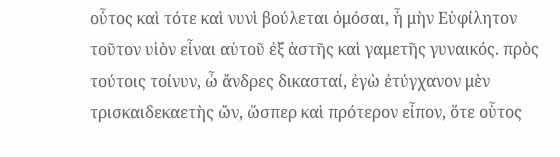οὗτος καὶ τότε καὶ νυνὶ βούλεται ὀμόσαι, ἦ μὴν Εὐφίλητον τοῦτον υἱὸν εἶναι αὑτοῦ ἐξ ἀστῆς καὶ γαμετῆς γυναικός. πρὸς τούτοις τοίνυν, ὦ ἄνδρες δικασταί, ἐγὼ ἐτύγχανον μὲν τρισκαιδεκαετὴς ὤν, ὥσπερ καὶ πρότερον εἶπον, ὅτε οὗτος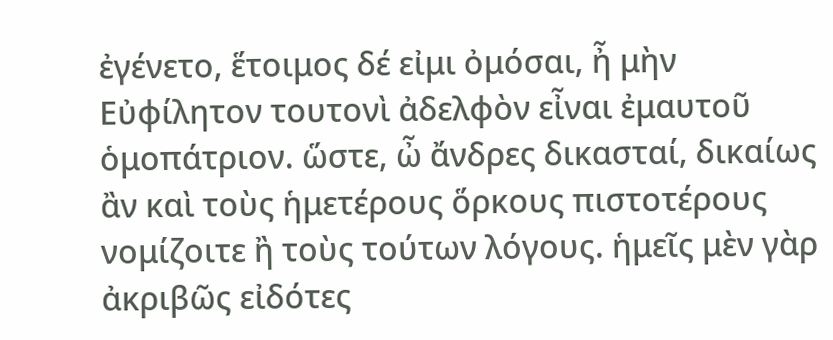ἐγένετο, ἕτοιμος δέ εἰμι ὀμόσαι, ἦ μὴν Εὐφίλητον τουτονὶ ἀδελφὸν εἶναι ἐμαυτοῦ ὁμοπάτριον. ὥστε, ὦ ἄνδρες δικασταί, δικαίως ἂν καὶ τοὺς ἡμετέρους ὅρκους πιστοτέρους νομίζοιτε ἢ τοὺς τούτων λόγους. ἡμεῖς μὲν γὰρ ἀκριβῶς εἰδότες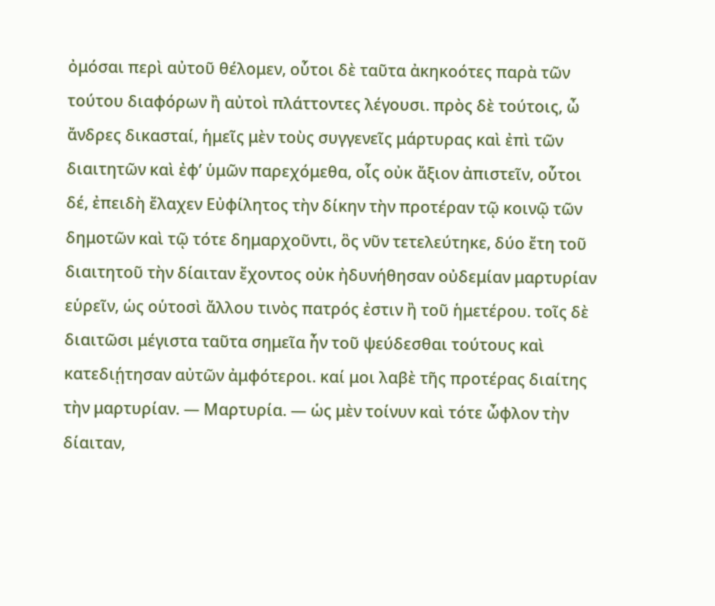ὀμόσαι περὶ αὐτοῦ θέλομεν, οὗτοι δὲ ταῦτα ἀκηκοότες παρὰ τῶν τούτου διαφόρων ἢ αὐτοὶ πλάττοντες λέγουσι. πρὸς δὲ τούτοις, ὦ ἄνδρες δικασταί, ἡμεῖς μὲν τοὺς συγγενεῖς μάρτυρας καὶ ἐπὶ τῶν διαιτητῶν καὶ ἐφʼ ὑμῶν παρεχόμεθα, οἷς οὐκ ἄξιον ἀπιστεῖν, οὗτοι δέ, ἐπειδὴ ἔλαχεν Εὐφίλητος τὴν δίκην τὴν προτέραν τῷ κοινῷ τῶν δημοτῶν καὶ τῷ τότε δημαρχοῦντι, ὃς νῦν τετελεύτηκε, δύο ἔτη τοῦ διαιτητοῦ τὴν δίαιταν ἔχοντος οὐκ ἠδυνήθησαν οὐδεμίαν μαρτυρίαν εὑρεῖν, ὡς οὑτοσὶ ἄλλου τινὸς πατρός ἐστιν ἢ τοῦ ἡμετέρου. τοῖς δὲ διαιτῶσι μέγιστα ταῦτα σημεῖα ἦν τοῦ ψεύδεσθαι τούτους καὶ κατεδιῄτησαν αὐτῶν ἀμφότεροι. καί μοι λαβὲ τῆς προτέρας διαίτης τὴν μαρτυρίαν. — Μαρτυρία. — ὡς μὲν τοίνυν καὶ τότε ὦφλον τὴν δίαιταν,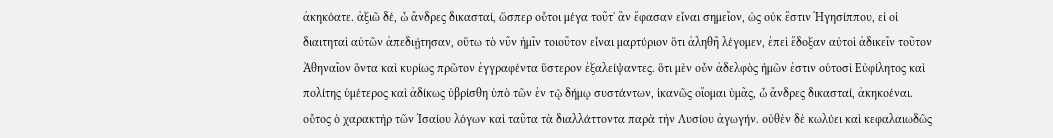ἀκηκόατε. ἀξιῶ δέ, ὦ ἄνδρες δικασταί, ὥσπερ οὗτοι μέγα τοῦτʼ ἂν ἔφασαν εἶναι σημεῖον, ὡς οὐκ ἔστιν Ἡγησίππου, εἰ οἱ διαιτηταὶ αὐτῶν ἀπεδιῄτησαν, οὕτω τὸ νῦν ἡμῖν τοιοῦτον εἶναι μαρτύριον ὅτι ἀληθῆ λέγομεν, ἐπεὶ ἔδοξαν αὐτοὶ ἀδικεῖν τοῦτον Ἀθηναῖον ὄντα καὶ κυρίως πρῶτον ἐγγραφέντα ὕστερον ἐξαλείψαντες. ὅτι μὲν οὖν ἀδελφὸς ἡμῶν ἐστιν οὑτοσὶ Εὐφίλητος καὶ πολίτης ὑμέτερος καὶ ἀδίκως ὑβρίσθη ὑπὸ τῶν ἐν τῷ δήμῳ συστάντων, ἱκανῶς οἴομαι ὑμᾶς, ὦ ἄνδρες δικασταί, ἀκηκοέναι. οὗτος ὁ χαρακτὴρ τῶν Ἰσαίου λόγων καὶ ταῦτα τὰ διαλλάττοντα παρὰ τὴν Λυσίου ἀγωγήν. οὐθὲν δὲ κωλύει καὶ κεφαλαιωδῶς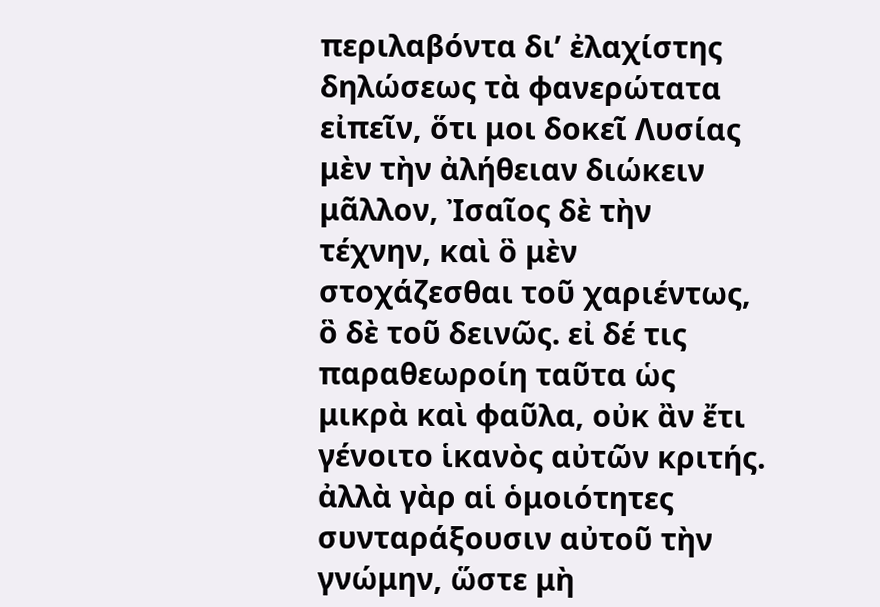περιλαβόντα διʼ ἐλαχίστης δηλώσεως τὰ φανερώτατα εἰπεῖν, ὅτι μοι δοκεῖ Λυσίας μὲν τὴν ἀλήθειαν διώκειν μᾶλλον, Ἰσαῖος δὲ τὴν τέχνην, καὶ ὃ μὲν στοχάζεσθαι τοῦ χαριέντως, ὃ δὲ τοῦ δεινῶς. εἰ δέ τις παραθεωροίη ταῦτα ὡς μικρὰ καὶ φαῦλα, οὐκ ἂν ἔτι γένοιτο ἱκανὸς αὐτῶν κριτής. ἀλλὰ γὰρ αἱ ὁμοιότητες συνταράξουσιν αὐτοῦ τὴν γνώμην, ὥστε μὴ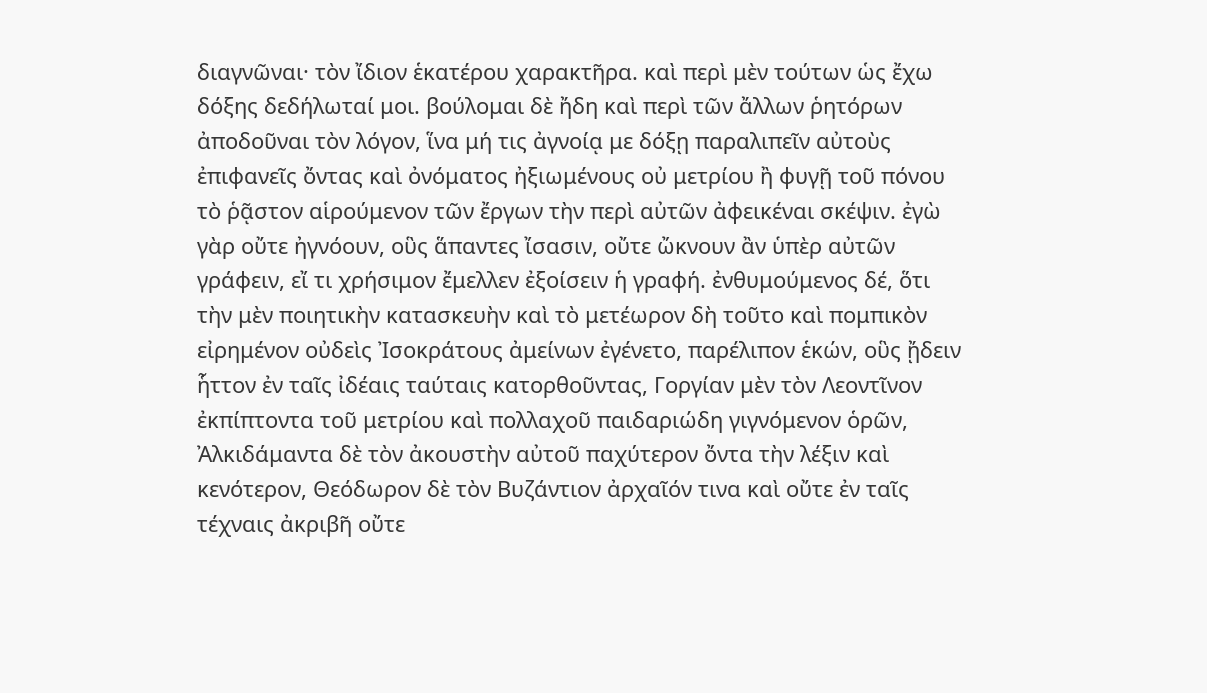διαγνῶναι· τὸν ἴδιον ἑκατέρου χαρακτῆρα. καὶ περὶ μὲν τούτων ὡς ἔχω δόξης δεδήλωταί μοι. βούλομαι δὲ ἤδη καὶ περὶ τῶν ἄλλων ῥητόρων ἀποδοῦναι τὸν λόγον, ἵνα μή τις ἀγνοίᾳ με δόξῃ παραλιπεῖν αὐτοὺς ἐπιφανεῖς ὄντας καὶ ὀνόματος ἠξιωμένους οὐ μετρίου ἢ φυγῇ τοῦ πόνου τὸ ῥᾷστον αἱρούμενον τῶν ἔργων τὴν περὶ αὐτῶν ἀφεικέναι σκέψιν. ἐγὼ γὰρ οὔτε ἠγνόουν, οὓς ἅπαντες ἴσασιν, οὔτε ὤκνουν ἂν ὑπὲρ αὐτῶν γράφειν, εἴ τι χρήσιμον ἔμελλεν ἐξοίσειν ἡ γραφή. ἐνθυμούμενος δέ, ὅτι τὴν μὲν ποιητικὴν κατασκευὴν καὶ τὸ μετέωρον δὴ τοῦτο καὶ πομπικὸν εἰρημένον οὐδεὶς Ἰσοκράτους ἀμείνων ἐγένετο, παρέλιπον ἑκών, οὓς ᾔδειν ἧττον ἐν ταῖς ἰδέαις ταύταις κατορθοῦντας, Γοργίαν μὲν τὸν Λεοντῖνον ἐκπίπτοντα τοῦ μετρίου καὶ πολλαχοῦ παιδαριώδη γιγνόμενον ὁρῶν, Ἀλκιδάμαντα δὲ τὸν ἀκουστὴν αὐτοῦ παχύτερον ὄντα τὴν λέξιν καὶ κενότερον, Θεόδωρον δὲ τὸν Βυζάντιον ἀρχαῖόν τινα καὶ οὔτε ἐν ταῖς τέχναις ἀκριβῆ οὔτε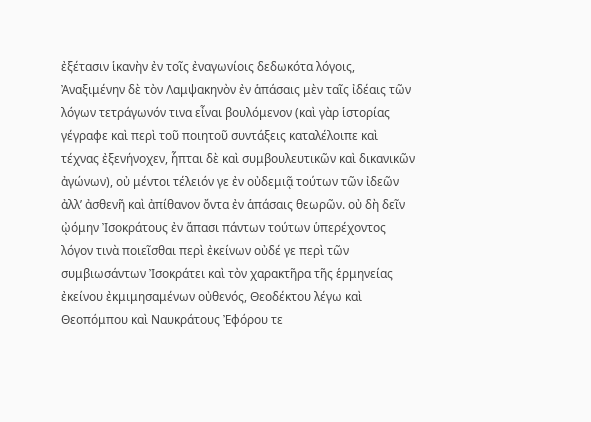ἐξέτασιν ἱκανὴν ἐν τοῖς ἐναγωνίοις δεδωκότα λόγοις, Ἀναξιμένην δὲ τὸν Λαμψακηνὸν ἐν ἁπάσαις μὲν ταῖς ἰδέαις τῶν λόγων τετράγωνόν τινα εἶναι βουλόμενον (καὶ γὰρ ἱστορίας γέγραφε καὶ περὶ τοῦ ποιητοῦ συντάξεις καταλέλοιπε καὶ τέχνας ἐξενήνοχεν, ἧπται δὲ καὶ συμβουλευτικῶν καὶ δικανικῶν ἀγώνων), οὐ μέντοι τέλειόν γε ἐν οὐδεμιᾷ τούτων τῶν ἰδεῶν ἀλλʼ ἀσθενῆ καὶ ἀπίθανον ὄντα ἐν ἁπάσαις θεωρῶν. οὐ δὴ δεῖν ᾠόμην Ἰσοκράτους ἐν ἅπασι πάντων τούτων ὑπερέχοντος λόγον τινὰ ποιεῖσθαι περὶ ἐκείνων οὐδέ γε περὶ τῶν συμβιωσάντων Ἰσοκράτει καὶ τὸν χαρακτῆρα τῆς ἑρμηνείας ἐκείνου ἐκμιμησαμένων οὐθενός, Θεοδέκτου λέγω καὶ Θεοπόμπου καὶ Ναυκράτους Ἐφόρου τε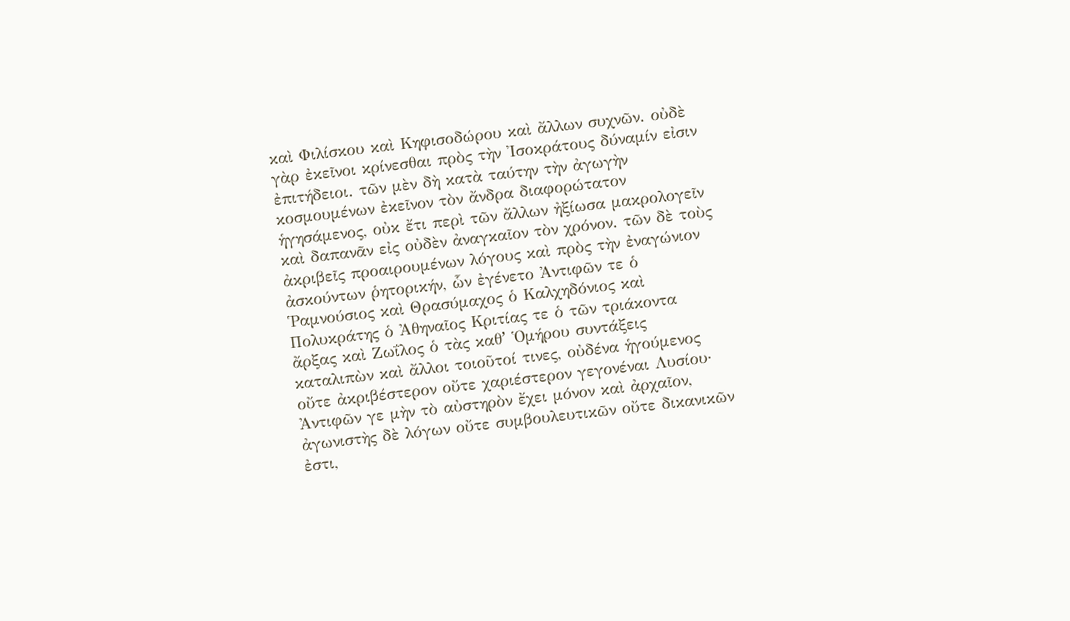καὶ Φιλίσκου καὶ Κηφισοδώρου καὶ ἄλλων συχνῶν. οὐδὲ γὰρ ἐκεῖνοι κρίνεσθαι πρὸς τὴν Ἰσοκράτους δύναμίν εἰσιν ἐπιτήδειοι. τῶν μὲν δὴ κατὰ ταύτην τὴν ἀγωγὴν κοσμουμένων ἐκεῖνον τὸν ἄνδρα διαφορώτατον ἡγησάμενος, οὐκ ἔτι περὶ τῶν ἄλλων ἠξίωσα μακρολογεῖν καὶ δαπανᾶν εἰς οὐδὲν ἀναγκαῖον τὸν χρόνον. τῶν δὲ τοὺς ἀκριβεῖς προαιρουμένων λόγους καὶ πρὸς τὴν ἐναγώνιον ἀσκούντων ῥητορικήν, ὧν ἐγένετο Ἀντιφῶν τε ὁ Ῥαμνούσιος καὶ Θρασύμαχος ὁ Καλχηδόνιος καὶ Πολυκράτης ὁ Ἀθηναῖος Κριτίας τε ὁ τῶν τριάκοντα ἄρξας καὶ Ζωΐλος ὁ τὰς καθʼ Ὁμήρου συντάξεις καταλιπὼν καὶ ἄλλοι τοιοῦτοί τινες, οὐδένα ἡγούμενος οὔτε ἀκριβέστερον οὔτε χαριέστερον γεγονέναι Λυσίου· Ἀντιφῶν γε μὴν τὸ αὐστηρὸν ἔχει μόνον καὶ ἀρχαῖον, ἀγωνιστὴς δὲ λόγων οὔτε συμβουλευτικῶν οὔτε δικανικῶν ἐστι,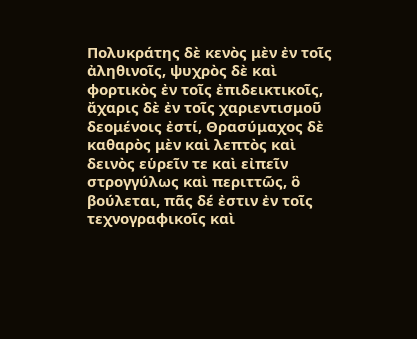Πολυκράτης δὲ κενὸς μὲν ἐν τοῖς ἀληθινοῖς, ψυχρὸς δὲ καὶ φορτικὸς ἐν τοῖς ἐπιδεικτικοῖς, ἄχαρις δὲ ἐν τοῖς χαριεντισμοῦ δεομένοις ἐστί, Θρασύμαχος δὲ καθαρὸς μὲν καὶ λεπτὸς καὶ δεινὸς εὑρεῖν τε καὶ εἰπεῖν στρογγύλως καὶ περιττῶς, ὃ βούλεται, πᾶς δέ ἐστιν ἐν τοῖς τεχνογραφικοῖς καὶ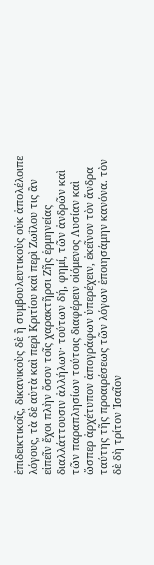ἐπιδεικτικοῖς, δικανικοὺς δὲ ἢ συμβουλευτικοὺς οὐκ ἀπολέλοιπε λόγους, τὰ δὲ αὐτὰ καὶ περὶ Κριτίου καὶ περὶ Ζωΐλου τις ἂν εἰπεῖν ἔχοι πλὴν ὅσον τοῖς χαρακτῆρσι Ζῆς ἑρμηνείας διαλλάττουσιν ἀλλήλων· τούτων δή, φημί, τῶν ἀνδρῶν καὶ τῶν παραπλησίων τούτοις διαφέρειν οἰόμενος Λυσίαν καὶ ὥσπερ ἀρχέτυπον ἀπογράφων ὑπερέχειν, ἐκεῖνον τὸν ἄνδρα ταύτης τῆς προαιρέσεως τῶν λόγων ἐποιησάμην κανόνα. τὸν δὲ δὴ τρίτον Ἰσαῖον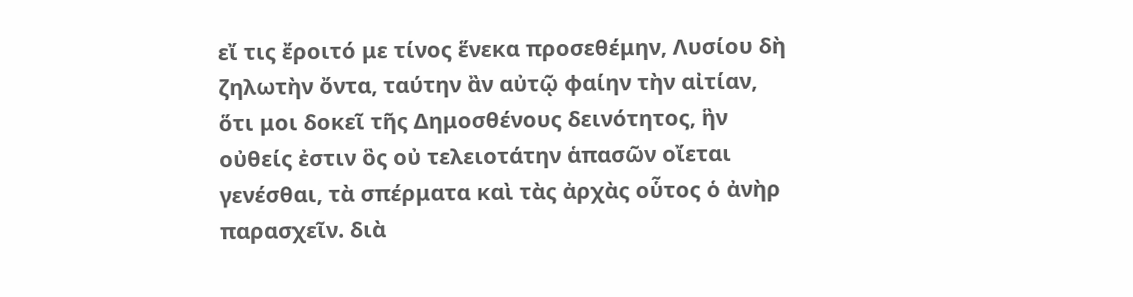εἴ τις ἔροιτό με τίνος ἕνεκα προσεθέμην, Λυσίου δὴ ζηλωτὴν ὄντα, ταύτην ἂν αὐτῷ φαίην τὴν αἰτίαν, ὅτι μοι δοκεῖ τῆς Δημοσθένους δεινότητος, ἣν οὐθείς ἐστιν ὃς οὐ τελειοτάτην ἁπασῶν οἴεται γενέσθαι, τὰ σπέρματα καὶ τὰς ἀρχὰς οὗτος ὁ ἀνὴρ παρασχεῖν. διὰ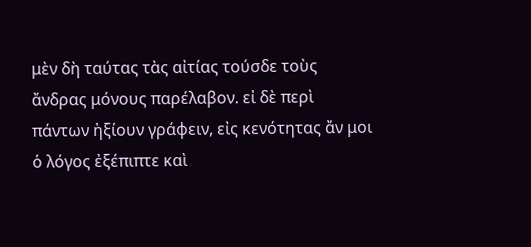μὲν δὴ ταύτας τὰς αἰτίας τούσδε τοὺς ἄνδρας μόνους παρέλαβον. εἰ δὲ περὶ πάντων ἠξίουν γράφειν, εἰς κενότητας ἄν μοι ὁ λόγος ἐξέπιπτε καὶ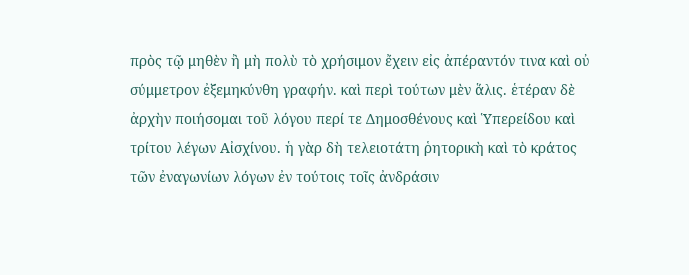πρὸς τῷ μηθὲν ἢ μὴ πολὺ τὸ χρήσιμον ἔχειν εἰς ἀπέραντόν τινα καὶ οὐ σύμμετρον ἐξεμηκύνθη γραφήν. καὶ περὶ τούτων μὲν ἅλις. ἑτέραν δὲ ἀρχὴν ποιήσομαι τοῦ λόγου περί τε Δημοσθένους καὶ Ὑπερείδου καὶ τρίτου λέγων Αἰσχίνου. ἡ γὰρ δὴ τελειοτάτη ῥητορικὴ καὶ τὸ κράτος τῶν ἐναγωνίων λόγων ἐν τούτοις τοῖς ἀνδράσιν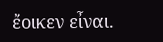ἔοικεν εἶναι.